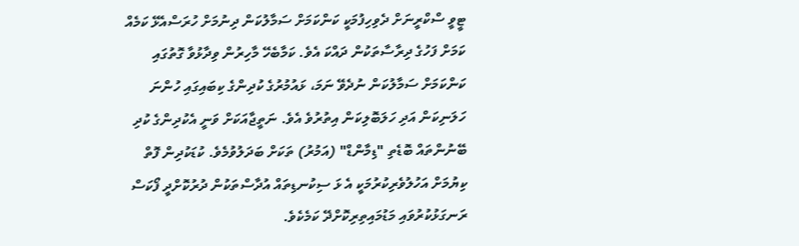ޓީވީ ސްކްރީނަށް ދެވިހިފުމަކީ ކަންކަމަށް ސަމާލުކަން ދިނުމަށް ހުރަސްއެޅޭ ކަމެއް ކަމަށް ފަހުގެ ދިރާސާތަކުން ދައްކަ އެވެ. ކަމާބެހޭ މާހިރުން ވިދާޅުވާ ގޮތުގައި ކަންކަމަށް ސަމާލުކަން ނުދެވޭ ނަމަ، ޅައުމުރުގެ ކުދިންގެ ކިބައިގައި ހުންނަ ހަލަނިކަން އަދި ހަލަބޮލިކަން އިތުރުވެ އެވެ. ނަތީޖާއަކަށް ވަނީ އެކުދިންގެ ކުދި ބޭނުންތައް ބޮޑެތި "ޑިމާންޑް" (އަމުރު) ތަކަށް ބަދަލުވުމެވެ. ކުޑަކުދިން ފޮތް ކިޔުމަށް އަހުލުވެރިކުރުމަކީ އެ ޅަ ސިކުނޑިތައް އުދާސްތަކުން ދުރުކޮށްދީ ފޯކަސް ރަނގަޅުކުރުވައި މަޑުމައިތިރިކޮށްދޭ ކަމެކެވެ.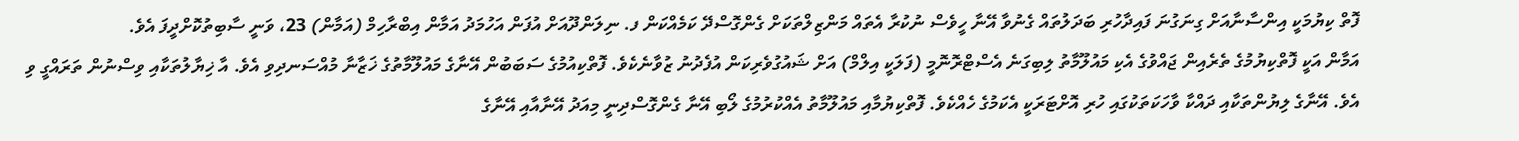ފޮތް ކިޔުމަކީ އިންސާނާއަށް ގިނަގުނަ ފައިދާހުރި ބަދަލުތައް ގެނުވާ އޭނާ ހީވެސް ނުކުރާ އެތައް މަންޒިލްތަކަށް ގެންގޮސްދޭ ކަމެއްކަން ފ. ނިލަންދޫއަށް އުފަން އަހުމަދު އަމާން އިބްރާހިމް (އަމާން) 23، ވަނީ ސާބިތުކޮށްދީފަ އެވެ.
އަމާން އަކީ ފޮތްކިޔުމުގެ ތެރެއިން ޖައްވުގެ އެކި މައުލޫމާތު ލިބިގަނެ އެސްޓްރޮނޮމީ (ފަލަކީ އިލްމް) އަށް ޝައުގުވެރިކަން އުފެދުނު ޒުވާނެކެވެ. ފޮތްކިއުމުގެ ސަބަބުން އޭނާގެ މައުލޫމާތުގެ ޚަޒާނާ މުއްސަނދިވި އެވެ. އާ ޚިޔާލުތަކާއި ވިސްނުން ތަރައްގީ ވި އެވެ. އޭނާގެ ލިޔުންތަކާއި ދައްކާ ވާހަކަތަކުގައި ހުރި އޮށްޓަރަކީ އެކަމުގެ ހެއްކެވެ. ފޮތްކިޔުމާއި މައުލޫމާތު އެއްކުރުމުގެ ލޯބި އޭނާ ގެންގޮސްދިނީ މިއަދު އޭނާއާއި އޭނާގެ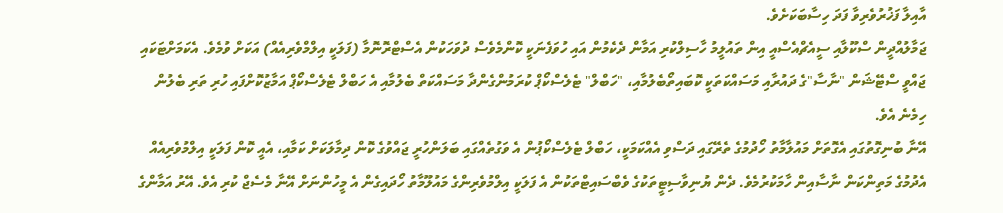އާއިލާ ފަޚުރުވެރިވާ ފަދަ ހިސާބަކަށެވެ.
ޖަމާލުއްދީން ސްކޫލާއި ސީއެޗްއެސްއީ އިން ތައުލީމު ހާސިލްކުރި އަމާން ދެކެމުން އައި ހުވަފެނަކީ ކޮންމެވެސް ދުވަހަކުން އެސްޓްރޮނޮމާ (ފަލަކީ އިލްމްވެރިއެއް) އަކަށް ވުމެވެ. އެކަމަށްޓަކައި ޖައްވީ ސްޓޭޝަން "ނާސާ"ގެ ދައުރާއި މަސައްކަތަކީ ކޮބައިތޯބެލުމާއި، "ހަބްލް" ޓެލެސްކޯޕް ކުރަމުންގެންދާ މަސައްކަތް ބެލުމާއި އެ ހަބްލް ޓެލެސްކޯޕް އަމާޒުކޮށްފައި ހުރި ތަރި ބެލުން ހިމެނެ އެވެ.
އޭނާ ބުނިގޮތުގައި އެގޮތަށް މައުލާމާތު ހޯދުމުގެ ތެރޭގައި ދަސްވި އެއްކަމަކީ، ހަބްލް ޓެލެސްކޯޕުން އެ ވަގުތެއްގައި ބަލަންހުރީ ޖައްވުގެ ކޮން ދިމާލަކަށް ކަމާއި، އެއީ ކޮން ފަލަކީ އިލްމުވެރިއެއް އެދުމުގެ މަތިންކަން ނާސާއިން ހާމަކުރުމެވެ. ދެން ޔުނިވާސިޓީތަކުގެ ވެބްސައިޓްތަކުން އެ ފަލަކީ އިލްމުވެރިންގެ މައުލޫމާތު ހޯދައިގެން އެ މީހުންނަށް އޭނާ މެސެޖް ކުރި އެވެ. އޭރު އަމާންގެ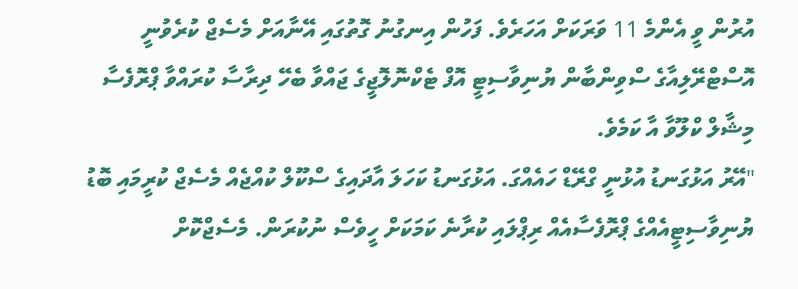އުރުން ވީ އެންމެ 11 ވަރަކަށް އަހަރެވެ. ފަހުން އިނގުނު ގޮތުގައި އޭނާއަށް މެސެޖް ކުރެވުނީ އޮސްޓްރޭލިއާގެ ސްވިންބާން ޔުނިވާސިޓީ އޮފް ޓެކްނޮލޮޖީގެ ޖައްވާ ބެހޭ ދިރާސާ ކުރައްވާ ޕްރޮފެސާ މިޝާލް ކްލޫވާ އާ ކަމެވެ.
"އޭރު އަޅުގަނޑު އުޅުނީ ގްރޭޑް ހައެއްގަ. އަޅުގަނޑު ކަހަލަ އާދައިގެ ސްކޫލް ކުއްޖެއް މެސެޖް ކުރީމައި ބޮޑު ޔުނިވާސިޓީއެއްގެ ޕްރޮފެސާއެއް ރިޕްލައި ކުރާނެ ކަމަކަށް ހީވެސް ނުކުރަން. މެސެޖްކޮށް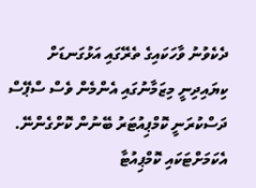ދެކެވުނު ވާހަކައިގެ ތެރޭގައި އަޅުގަނޑަށް ކިޔައިދިނީ މިޒަމާނުގައި އެންމެން ވެސް ސްޕޭސް ދަސްކުރަނީ ކޮމްޕިއުޓަރު ބޭނުން ކޮށްގެންނޭ. އެކަމަށްޓަކައި ކޮމްޕިއުޓާ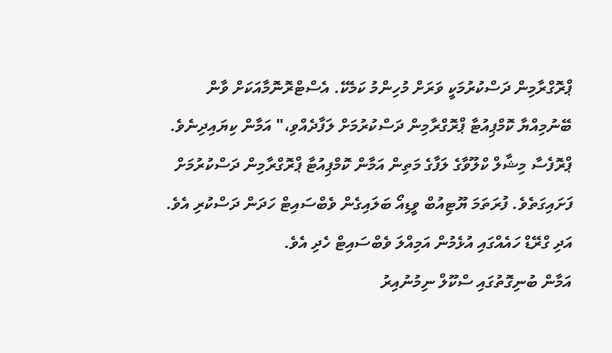ޕްރޮގްރާމިން ދަސްކުރުމަކީ ވަރަށް މުހިންމު ކަމެކޭ. އެސްޓްރޮނޮމާއަކަށް ވާން ބޭނުމިއްޔާ ކޮމްޕިއުޓާ ޕްރޮގްރާމިން ދަސްކުރުމަށް ލަފާދެއްވި،" އަމާން ކިޔައިދިނެވެ.
ޕްރޮފެސާ މިޝާލް ކްލޫވާގެ ލަފާގެ މަތިން އަމާން ކޮމްޕިއުޓާ ޕްރޮގްރާމިން ދަސްކުރުމަށް ފަށައިގަތެވެ. ފުރަތަމަ ޔޫޓިއުބް ވީޑިއޯ ބަލައިގެން ވެބްސައިޓް ހަދަން ދަސްކުރި އެވެ. އަދި ގްރޭޑް ހައެއްގައި އުޅެމުން އަމިއްލަ ވެބްސައިޓް ހެދި އެވެ.
އަމާން ބުނިގޮތުގައި ސްކޫލް ނިމުނުއިރު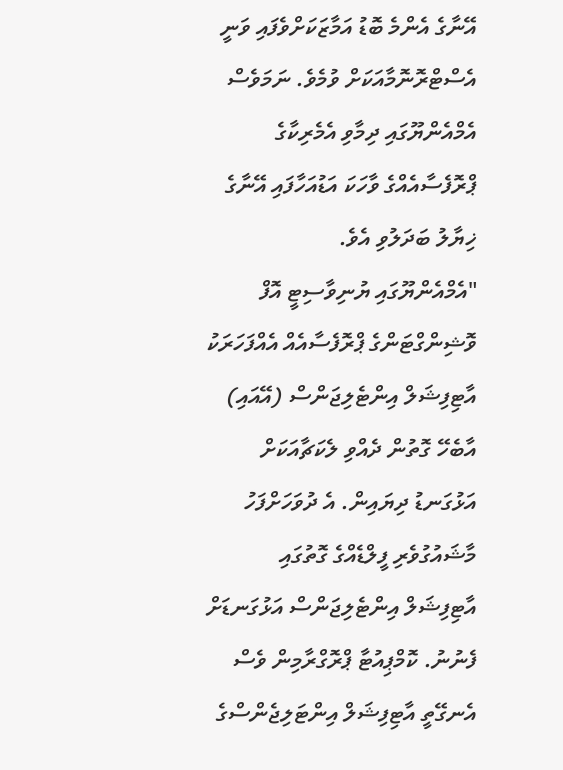އޭނާގެ އެންމެ ބޮޑު އަމާޒަކަށްވެފައި ވަނީ އެސްޓްރޮނޮމާއަކަށް ވުމެވެ. ނަމަވެސް އެމްއެންޔޫގައި ދިމާވި އެމެރިކާގެ ޕްރޮފެސާއެއްގެ ވާހަކަ އަޑުއަހާފައި އޭނާގެ ޚިޔާލު ބަދަލުވި އެވެ.
"އެމްއެންޔޫގައި ޔުނިވާސިޓީ އޮފް ވޮޝިންގްޓަންގެ ޕްރޮފެސާއެއް އެއްފަހަރަކު އާޓިފިޝަލް އިންޓެލިޖަންސް (އޭއައި) އާބެހޭ ގޮތުން ދެއްވި ލެކަޗާއަކަށް އަޅުގަނޑު ދިޔައިން. އެ ދުވަހަށްފަހު މާޝައުގުވެރި ފީލްޑެއްގެ ގޮތުގައި އާޓިފިޝަލް އިންޓެލިޖަންސް އަޅުގަނޑަށް ފެނުނު. ކޮމްޕިއުޓާ ޕްރޮގްރާމިން ވެސް އެނގޭތީ އާޓިފިޝަލް އިންޓަލިޖެންސްގެ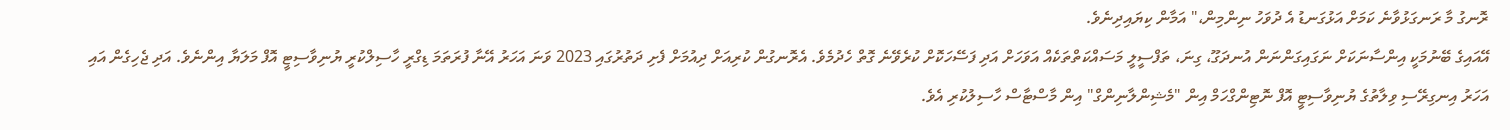ރޮނގު މާ ރަނގަޅުވާނެ ކަމަށް އަޅުގަނޑު އެ ދުވަހު ނިންމިން،" އަމާން ކިޔައިދިނެވެ.
އޭއައިގެ ބޭނުމަކީ އިންސާނަކަށް ނަގައިގަންނަން އުނދަގޫ، ގިނަ، ތަފްސީލީ މަސައްކަތްތަކެއް އަވަހަށް އަދި ފަސޭހަކޮށް ކުރެވޭނެ ގޮތް ހެދުމެވެ. އެރޮނގުން ކުރިއަށް ދިއުމަށް ފެށި ދަތުރުގައި 2023 ވަނަ އަހަރު އޭނާ ފުރަތަމަ ޑިގްރީ ހާސިލްކުރީ ޔުނިވާސިޓީ އޮފް މަލަޔާ އިންނެވެ. އަދި ޖެހިގެން އައި އަހަރު އިނގިރޭސި ވިލާތުގެ ޔުނިވާސިޓީ އޮފް ނޮޓިންގްހަމް އިން "މެޝިންލާނިންގް" އިން މާސްޓާސް ހާސިލުކުރި އެވެ.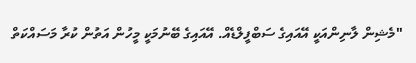"މެޝިން ލާނިންއަކީ އޭއައިގެ ސަބްފީލްޑެއް. އޭއައިގެ ބޭނުމަކީ މީހުން އަތުން ކުރާ މަސައްކަތް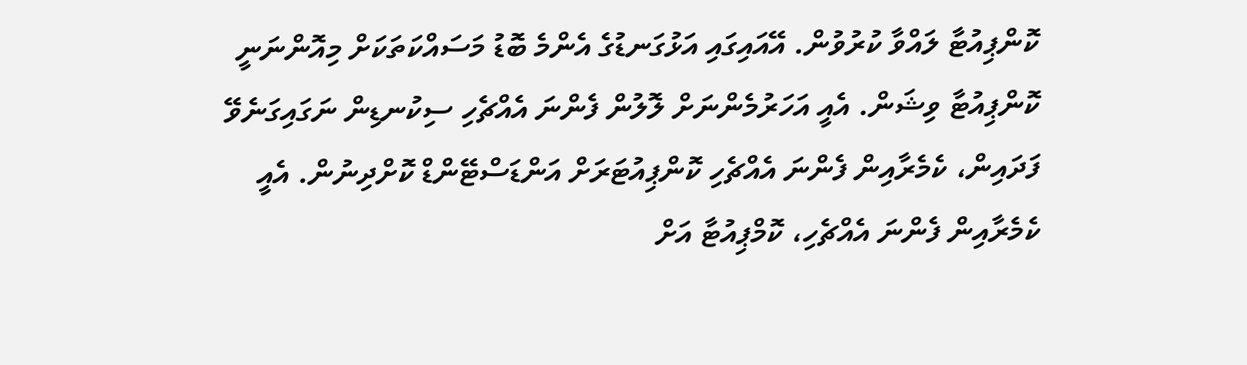ކޮންޕިއުޓާ ލައްވާ ކުރުވުން. އޭއައިގައި އަޅުގަނޑުގެ އެންމެ ބޮޑު މަސައްކަތަކަށް މިއޮންނަނީ ކޮންޕިއުޓާ ވިޝަން. އެއީ އަހަރުމެންނަށް ލޮލުން ފެންނަ އެއްޗެހި ސިކުނޑިން ނަގައިގަނެވޭ ފަދައިން، ކެމެރާއިން ފެންނަ އެއްޗެހި ކޮންޕިއުޓަރަށް އަންޑަސްޓޭންޑް ކޮށްދިނުން. އެއީ ކެމެރާއިން ފެންނަ އެއްޗެހި، ކޮމްޕިއުޓާ އަށް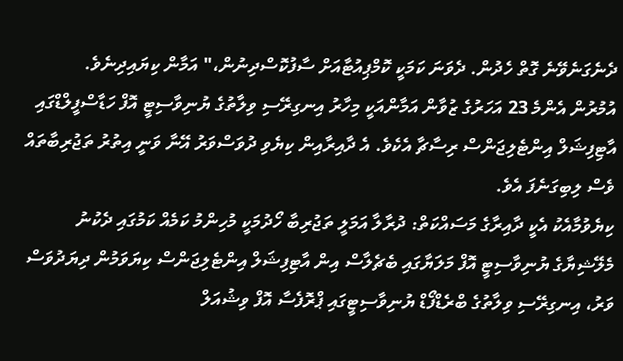ދެނެގަނެވޭނެ ގޮތް ހެދުން. ދެވަނަ ކަމަކީ ކޮމްޕިއުޓާއަށް ސާފުކޮސްދިނުން،" އަމާން ކިޔައިދިނެވެ.
އުމުރުން އެންމެ 23 އަހަރުގެ ޒުވާން އަމާންއަކީ މިހާރު އިނގިރޭސި ވިލާތުގެ ޔުނިވާސިޓީ އޮފް ހަޑާސްފީލްޑްގައި އާޓިފިޝަލް އިންޓެލިޖަންސް ރިސާޗާ އެކެވެ. އެ ދާއިރާއިން ކިޔެވި ދުވަސްވަރު އޭނާ ވަނީ އިތުރު ތަޖުރިބާތައް ވެސް ލިބިގަނެފަ އެވެ.
ކިޔެވުމާއެކު އެކީ ދާއިރާގެ މަސައްކަތް: ދުރާލާ އަމަލީ ތަޖުރިބާ ހޯދުމަކީ މުހިންމު ކަމެއް ކަމުގައި ދެކުނު
މެލޭޝިޔާގެ ޔުނިވާސިޓީ އޮފް މަލަޔާގައި ބެޗެލާސް އިން އާޓިފިޝަލް އިންޓެލިޖަންސް ކިޔަވަމުން ދިޔަދުވަސް ވަރު، އިނގިރޭސި ވިލާތުގެ ބްރެޑްފޯޑް ޔުނިވާސިޓީގައި ޕްރޮފެސާ އޮފް ވިޝުއަލް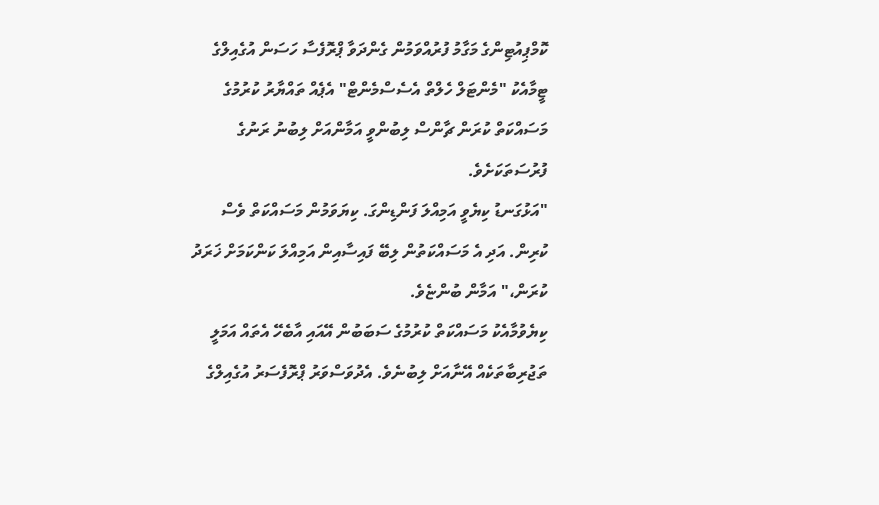ކޮމްޕިއުޓިންގެ މަގާމު ފުރުއްވަމުން ގެންދަވާ ޕްރޮފެސާ ހަސަން އުގެއިލްގެ ޓީމާއެކު "މެންޓަލް ހެލްތް އެސެސްމެންޓް" އެޕެއް ތައްޔާރު ކުރުމުގެ މަސައްކަތް ކުރަން ޗާންސް ލިބުންވީ އަމާންއަށް ލިބުނު ރަނުގެ ފުރުސަތަކަށެވެ.
"އަޅުގަނޑު ކިޔެވީ އަމިއްލަ ފަންޑިންގަ. ކިޔަވަމުން މަސައްކަތް ވެސް ކުރިން. އަދި އެ މަސައްކަތުން ލިބޭ ފައިސާއިން އަމިއްލަ ކަންކަމަށް ޚަރަދު ކުރަން،" އަމާން ބުންޏެވެ.
ކިޔެވުމާއެކު މަސައްކަތް ކުރުމުގެ ސަބަބުން އޭއައި އާބެހޭ އެތައް އަމަލީ ތަޖުރިބާތަކެއް އޭނާއަށް ލިބުނެވެ. އެދުވަސްވަރު ޕްރޮފެސަރު އުގެއިލްގެ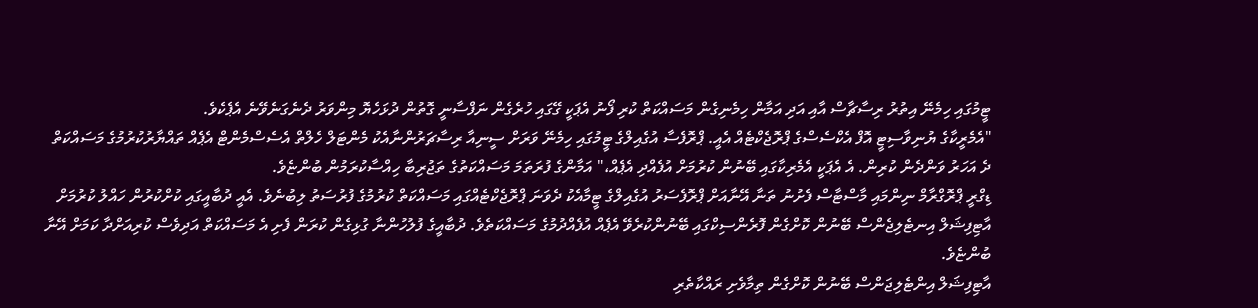ޓީމުގައި ހިމެނޭ އިތުރު ރިސާޗާސް އާއި އަދި އަމާން ހިމެނިގެން މަސައްކަތް ކުރި ފޯނު އެޕަކީ ގޭގައި ހުރެގެން ނަފްސާނީ ގޮތުން ދުޅަހެޔޮ މިންވަރު ދެނެގަނެވޭނެ އެޕެކެވެ.
"އެމެރީކާގެ ޔުނިވާސިޓީ އޮފް އެކްސެސްގެ ޕްރޮޖެކްޓެއް އެއީ. ޕްރޮފެސާ އުގެއިލްގެ ޓީމުގައި ހިމެނޭ ވަރަށް ސީނިއާ ރިސާޗަރުންނާއެކު މެންޓަލް ހެލްތް އެސެސްމެންޓް އެޕެއް ތައްޔާރުކުރުމުގެ މަސައްކަތް ދެ އަހަރު ވަންދެން ކުރިން. އެ އެޕަކީ އެމެރިކާގައި ބޭނުން ކުރުމަށް އުފެއްދި އެޕެއް،" އަމާންގެ ފުރަތަމަ މަސައްކަތުގެ ތަޖުރިބާ ހިއްސާކުރަމުން ބުންޏެވެ.
ޑިގްރީ ޕްރޮގްރާމް ނިންމައި މާސްޓާސް ފެށުނު ތަނާ އޭނާއަށް ޕްރޮފެސަރު އުގެއިލްގެ ޓީމާއެކު ދެވަނަ ޕްރޮޖެކްޓެއްގައި މަސައްކަތް ކުރުމުގެ ފުރުސަތު ލިބުނެވެ. އެއީ ދުބާއީގައި ކުށްކުރުން ހައްލު ކުރުމަށް އާޓިފިޝަލް އިނޓެލިޖެންސް ބޭނުން ކޮށްގެން ފޮރެންސިކްގައި ބޭނުންކުރެވޭ އެޕެއް އުފެއްދުމުގެ މަސައްކަތެވެ. ދުބާއީގެ ފުލުހުންނާ ގުޅިގެން ކުރަން ފެށި އެ މަސައްކަތް އަދިވެސް ކުރިއަށްދާ ކަމަށް އޭނާ ބުންޏެވެ.
އާޓިފިޝަލް އިންޓެލިޖަންސް ބޭނުން ކޮށްގެން ތިމާވެށި ރައްކާތެރި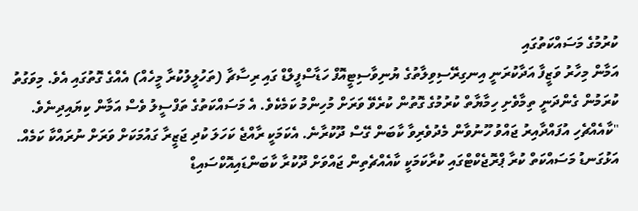ކުރުމުގެ މަސައްކަތުގައި
އަމާން މިހާރު ވަޒީފާ އަދާކުރަނީ އިނގިރޭސިވިލާތުގެ ޔުނިވާސިޓީއޮފް ހަޑާސްފީލްޑް ގައި ރިސާޗާ (ތަހުލީލުކުރާ މީހެއް) އެއްގެ ގޮތުގައި އެވެ. މިވަގުތު ކުރަމުން ގެންދަނީ ތިމާވެށި ހިމާޔާތް ކުރުމުގެ ގޮތުން ކުރެވޭ ވަރަށް މުހިންމު ކަމެކެވެ. އެ މަސައްކަތުގެ ތަފްސީލު ވެސް އަމާން ކިޔައިދިނެވެ.
"ކާއެއްޗެހި އުފައްދާއިރު ޖައްވު ހޫނުވާން މެދުވެރިވާ ކާބަން ގޭސް ދޫކުރާނެ. އެކަމަކީ ރާއްޖެ ކަހަލަ ކުދި ޖަޒީރާ ގައުމަކަށް ވަރަށް ނުރައްކާ ކަމެއް. އަޅުގަނޑު މަސައްކަތް ކުރާ ޕްރޮޖެކްޓްގައި ކުރާކަމަކީ ކާއެއްޗެތިން ޖައްވަށް ދޫކުރާ ކާބަންޑައިއޮކްސައިޑް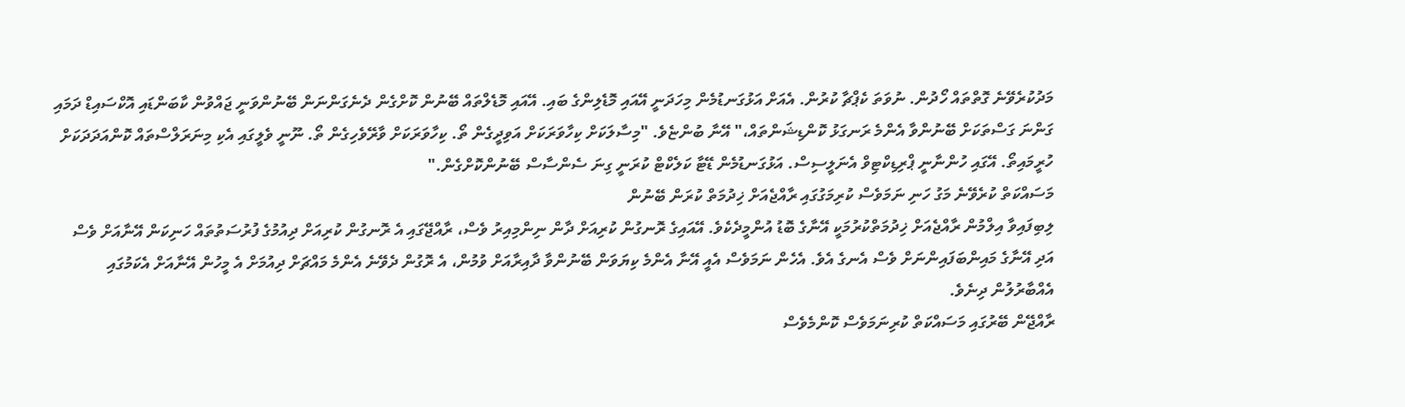މަދުކުރެވޭނެ ގޮތްތައް ހޯދުން. ނުވަތަ ކެޕްޗާ ކުރުން. އެއަށް އަޅުގަނޑުމެން މިހަދަނީ އޭއައި މޮޑެލިންގެ ބައި. އޭއައި މޮޑެލްތައް ބޭނުން ކޮށްގެން ދެނެގަންނަން ބޭނުންވަނީ ޖައްވުން ކާބަންޑައި އޮކްސައިޑް ދަމައި ގަންނަ ގަސްތަކަށް ބޭނުންވާ އެންމެ ރަނގަޅު ކޮންޑިޝަންތައް،" އޭނާ ބުންޏެވެ. "މިސާލަކަށް ކިހާވަރަކަށް އަވިދީގެން ތޯ. ކިހާވަރަކަށް ވާރޭވެހިގެން ތޯ. ނޫނީ ވެލީގައި އެކި މިނަރަލްސްތައް ކޮންއަދަދަކަށް ހުރީމައިތޯ. އޭގައި ހުންނާނީ ޕްރިޑިކްޓިވް އެނަލީސިސް. އަޅުގަނޑުމެން ޑޭޓާ ކަލެކްޓް ކުރަނީ ގިނަ ސެންސާސް ބޭނުންކޮށްގެން."
މަސައްކަތް ކުރެވޭނެ މަގު ހަނި ނަމަވެސް ކުރިމަގުގައި ރާއްޖެއަށް ޚިދުމަތް ކުރަން ބޭނުން
ލިބިފައިވާ އިލްމުން ރާއްޖެއަށް ޚިދުމަތްކުރުމަކީ އޭނާގެ ބޮޑު އުންމީދެކެވެ. އޭއައިގެ ރޮނގުން ކުރިއަށް ދާން ނިންމިއިރު ވެސް، ރާއްޖޭގައި އެ ރޮނގުން ކުރިއަށް ދިއުމުގެ ފުރުސަތުތައް ހަނިކަން އޭނާއަށް ވެސް އަދި އޭނާގެ މައިންބަފައިންނަށް ވެސް އެނގެ އެވެ. އެހެން ނަމަވެސް އެއީ އޭނާ އެންމެ ކިޔަވަން ބޭނުންވާ ދާއިރާއަށް ވުމުން، އެ ރޮގުން ދެވޭނެ އެންމެ މައްޗަށް ދިއުމަށް އެ މީހުން އޭނާއަށް އެކަމުގައި އެއްބާރުލުން ދިނެވެ.
ރާއްޖޭން ބޭރުގައި މަސައްކަތް ކުރިނަމަވެސް ކޮންމެވެސް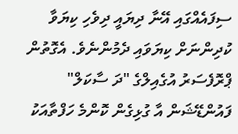ސިފައެއްގައި އޭނާ ދިޔައީ ދިވެހި ކިޔަވާ ކުދިންނަށް ކިޔަވައި ދެމުންނެވެ. އެގޮތުން ޕްރޮފެސަރު އުގެއިލްގެ "ދަ ސާކަލް" ފައުންޑޭޝަން އާ ގުޅިގެން ކޮންމެ ހަފްތާއަކު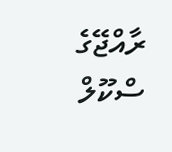ރާއްޖޭގެ ސްކޫލް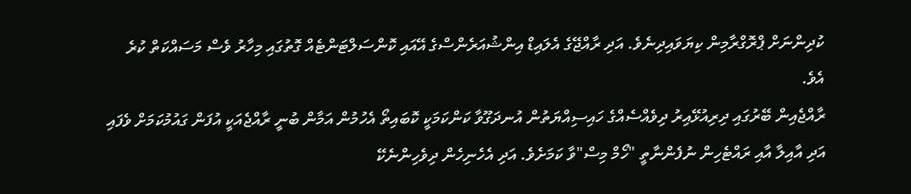ކުދިންނަށް ޕްރޮގްރާމިން ކިޔަވައިދިނެވެ. އަދި ރާއްޖޭގެ އެލައިޑް އިންޝުއަރެންސްގެ އޭއައި ކޮންސަލްޓަންޓެއް ގޮތުގައި މިހާރު ވެސް މަސައްކަތް ކުރެ އެވެ.
ރާއްޖެއިން ބޭރުގައި ދިރިއުޅޭއިރު ދިވެއްސެއްގެ ހައިސިއްޔަތުން އުނދަގޫވާ ކަންކަމަކީ ކޮބައިތޯ އެހުމުން އަމާން ބުނީ ރާއްޖެއަކީ އުފަން ގައުމުކަމަށް ވެފައި އަދި އާއިލާ އާއި ރައްޓެހިން ނުފެންނާތީ "ހޯމް މިސް"ވާ ކަމަށެވެ. އަދި އެހެނިހެން ދިވެހިންނެކޭ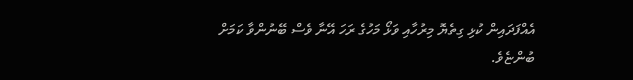އެއްފަދައިން ކުޅި ގިތެޔޮ މިރުހާއި ވަޅޯ މަހުގެ ރަހަ އޭނާ ވެސް ބޭނުންވާ ކަމަށް ބުންޏެވެ.